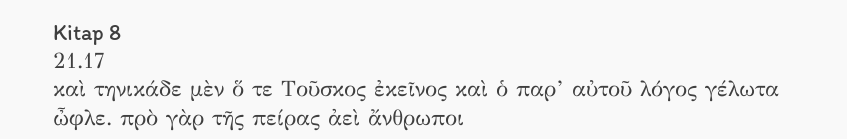Kitap 8
21.17
καὶ τηνικάδε μὲν ὅ τε Τοῦσκος ἐκεῖνος καὶ ὁ παρ’ αὐτοῦ λόγος γέλωτα ὦφλε. πρὸ γὰρ τῆς πείρας ἀεὶ ἄνθρωποι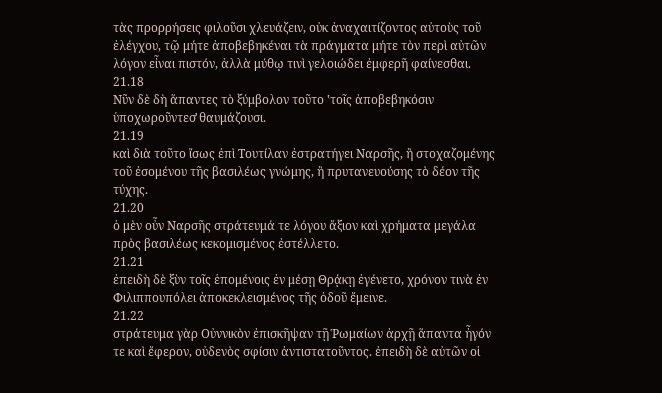τὰς προρρήσεις φιλοῦσι χλευάζειν, οὐκ ἀναχαιτίζοντος αὐτοὺς τοῦ ἐλέγχου, τῷ μήτε ἀποβεβηκέναι τὰ πράγματα μήτε τὸν περὶ αὐτῶν λόγον εἶναι πιστόν, ἀλλὰ μύθῳ τινὶ γελοιώδει ἐμφερῆ φαίνεσθαι.
21.18
Νῦν δὲ δὴ ἅπαντες τὸ ξύμβολον τοῦτο ʽτοῖς ἀποβεβηκόσιν ὑποχωροῦντεσ̓ θαυμάζουσι.
21.19
καὶ διὰ τοῦτο ἴσως ἐπὶ Τουτίλαν ἐστρατήγει Ναρσῆς, ἢ στοχαζομένης τοῦ ἐσομένου τῆς βασιλέως γνώμης, ἢ πρυτανευούσης τὸ δέον τῆς τύχης.
21.20
ὁ μὲν οὖν Ναρσῆς στράτευμά τε λόγου ἄξιον καὶ χρήματα μεγάλα πρὸς βασιλέως κεκομισμένος ἐστέλλετο.
21.21
ἐπειδὴ δὲ ξὺν τοῖς ἑπομένοις ἐν μέσῃ Θρᾴκῃ ἐγένετο, χρόνον τινὰ ἐν Φιλιππουπόλει ἀποκεκλεισμένος τῆς ὁδοῦ ἔμεινε.
21.22
στράτευμα γὰρ Οὐννικὸν ἐπισκῆψαν τῇ Ῥωμαίων ἀρχῇ ἅπαντα ἦγόν τε καὶ ἔφερον, οὐδενὸς σφίσιν ἀντιστατοῦντος. ἐπειδὴ δὲ αὐτῶν οἱ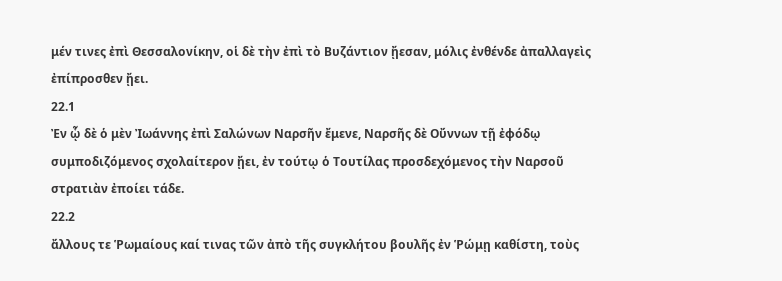μέν τινες ἐπὶ Θεσσαλονίκην, οἱ δὲ τὴν ἐπὶ τὸ Βυζάντιον ᾔεσαν, μόλις ἐνθένδε ἀπαλλαγεὶς ἐπίπροσθεν ᾔει.
22.1
Ἐν ᾧ δὲ ὁ μὲν Ἰωάννης ἐπὶ Σαλώνων Ναρσῆν ἔμενε, Ναρσῆς δὲ Οὔννων τῇ ἐφόδῳ συμποδιζόμενος σχολαίτερον ᾔει, ἐν τούτῳ ὁ Τουτίλας προσδεχόμενος τὴν Ναρσοῦ στρατιὰν ἐποίει τάδε.
22.2
ἄλλους τε Ῥωμαίους καί τινας τῶν ἀπὸ τῆς συγκλήτου βουλῆς ἐν Ῥώμῃ καθίστη, τοὺς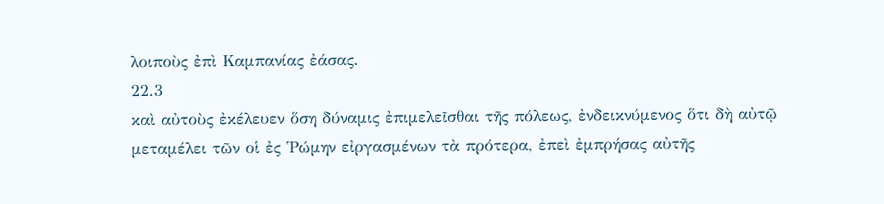λοιποὺς ἐπὶ Καμπανίας ἐάσας.
22.3
καὶ αὐτοὺς ἐκέλευεν ὅση δύναμις ἐπιμελεῖσθαι τῆς πόλεως, ἐνδεικνύμενος ὅτι δὴ αὐτῷ μεταμέλει τῶν οἱ ἐς Ῥώμην εἰργασμένων τὰ πρότερα, ἐπεὶ ἐμπρήσας αὐτῆς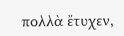πολλὰ ἔτυχεν,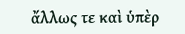ἄλλως τε καὶ ὑπὲρ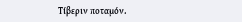Τίβεριν ποταμόν.